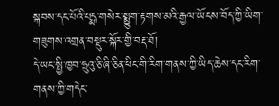སྐབས་དང་པོའི་པདྨ་གསེར་སྨྱུག་རྟགས་མའི་རྒྱལ་ཡོངས་བོད་ཀྱི་ཡིག་གཟུགས་འགྲན་བསྡུར་སྐོར་གྱི་བརྡ་ཐོ།
དེ་ཡང་སྤྱི་ཁྱབ་ཧྲུའུ་ཅི་ཞི་ཅིན་ཕིང་གི་རིག་གནས་ཀྱི་ཡིད་ཆེས་དང་རིག་གནས་ཀྱི་གདེང་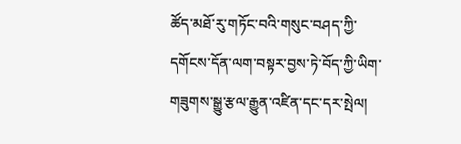ཚོད་མཐོ་རུ་གཏོང་བའི་གསུང་བཤད་ཀྱི་དགོངས་དོན་ལག་བསྟར་བྱས་ཏེ་བོད་ཀྱི་ཡིག་གཟུགས་སྒྱུ་རྩལ་རྒྱུན་འཛིན་དང་དར་སྤེལ།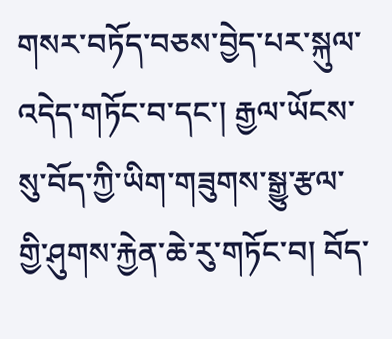གསར་བཏོད་བཅས་བྱེད་པར་སྐུལ་འདེད་གཏོང་བ་དང་། རྒྱལ་ཡོངས་སུ་བོད་ཀྱི་ཡིག་གཟུགས་སྒྱུ་རྩལ་གྱི་ཤུགས་རྐྱེན་ཆེ་རུ་གཏོང་བ། བོད་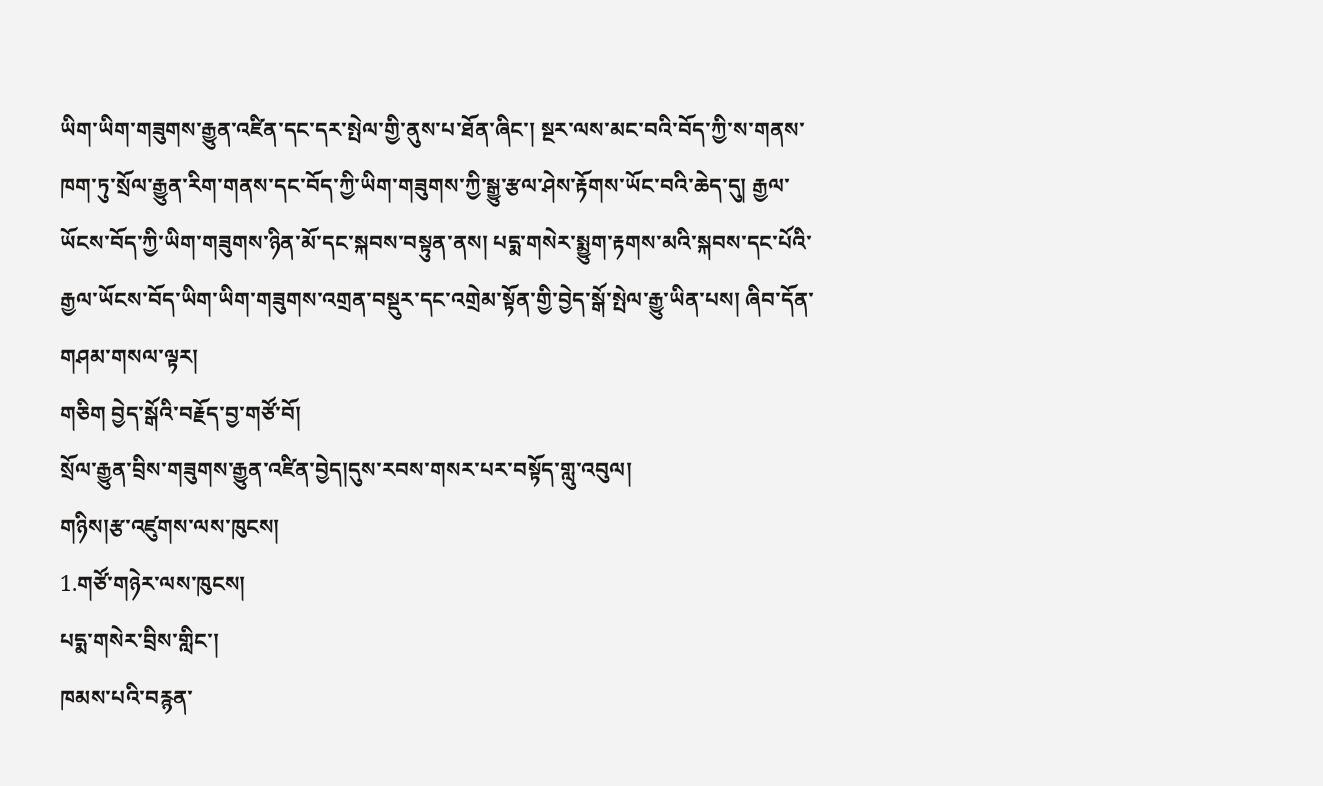ཡིག་ཡིག་གཟུགས་རྒྱུན་འཛིན་དང་དར་སྤེལ་གྱི་ནུས་པ་ཐོན་ཞིང་། སྔར་ལས་མང་བའི་བོད་ཀྱི་ས་གནས་ཁག་ཏུ་སྲོལ་རྒྱུན་རིག་གནས་དང་བོད་ཀྱི་ཡིག་གཟུགས་ཀྱི་སྒྱུ་རྩལ་ཤེས་རྟོགས་ཡོང་བའི་ཆེད་དུ། རྒྱལ་ཡོངས་བོད་ཀྱི་ཡིག་གཟུགས་ཉིན་མོ་དང་སྐབས་བསྟུན་ནས། པདྨ་གསེར་སྨྱུག་རྟགས་མའི་སྐབས་དང་པོའི་རྒྱལ་ཡོངས་བོད་ཡིག་ཡིག་གཟུགས་འགྲན་བསྡུར་དང་འགྲེམ་སྟོན་གྱི་བྱེད་སྒོ་སྤེལ་རྒྱུ་ཡིན་པས། ཞིབ་དོན་གཤམ་གསལ་ལྟར།
གཅིག བྱེད་སྒོའི་བརྗོད་བྱ་གཙོ་བོ།
སྲོལ་རྒྱུན་བྲིས་གཟུགས་རྒྱུན་འཛིན་བྱེད།དུས་རབས་གསར་པར་བསྟོད་གླུ་འབུལ།
གཉིས།རྩ་འཛུགས་ལས་ཁུངས།
1.གཙོ་གཉེར་ལས་ཁུངས།
པདྨ་གསེར་བྲིས་གླིང་།
ཁམས་པའི་བརྙན་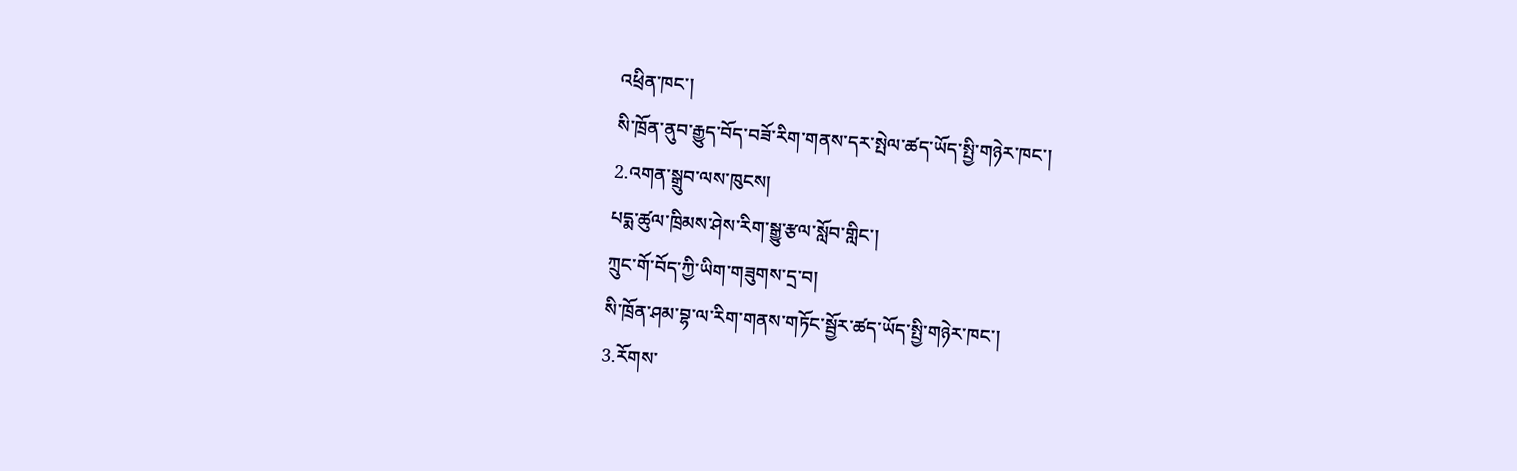འཕྲིན་ཁང་།
སི་ཁྲོན་ནུབ་རྒྱུད་བོད་བཟོ་རིག་གནས་དར་སྤེལ་ཚད་ཡོད་སྤྱི་གཉེར་ཁང་།
2.འགན་སྒྲུབ་ལས་ཁུངས།
པདྨ་ཚུལ་ཁྲིམས་ཤེས་རིག་སྒྱུ་རྩལ་སློབ་གླིང་།
ཀྲུང་གོ་བོད་ཀྱི་ཡིག་གཟུགས་དྲ་བ།
སི་ཁྲོན་ཤམ་བྷ་ལ་རིག་གནས་གཏོང་སྦྱོར་ཚད་ཡོད་སྤྱི་གཉེར་ཁང་།
3.རོགས་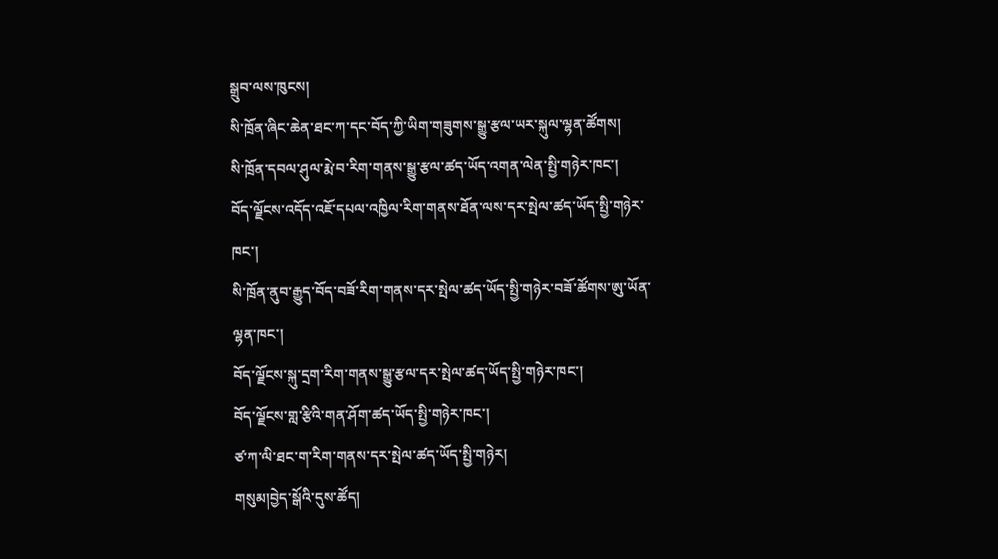སྒྲུབ་ལས་ཁུངས།
སི་ཁྲོན་ཞིང་ཆེན་ཐང་ཀ་དང་བོད་ཀྱི་ཡིག་གཟུགས་སྒྱུ་རྩལ་ཡར་སྐུལ་ལྷན་ཚོགས།
སི་ཁྲོན་དབལ་ཤུལ་རྨེ་བ་རིག་གནས་སྒྱུ་རྩལ་ཚད་ཡོད་འགན་ལེན་སྤྱི་གཉེར་ཁང་།
བོད་ལྗོངས་འདོད་འཇོ་དཔལ་འཁྱིལ་རིག་གནས་ཐོན་ལས་དར་སྤེལ་ཚད་ཡོད་སྤྱི་གཉེར་ཁང་།
སི་ཁྲོན་ནུབ་རྒྱུད་བོད་བཟོ་རིག་གནས་དར་སྤེལ་ཚད་ཡོད་སྤྱི་གཉེར་བཟོ་ཚོགས་ཨུ་ཡོན་ལྷན་ཁང་།
བོད་ལྗོངས་སྐུ་དྲག་རིག་གནས་སྒྱུ་རྩལ་དར་སྤེལ་ཚད་ཡོད་སྤྱི་གཉེར་ཁང་།
བོད་ལྗོངས་གླ་རྩིའི་གན་ཤོག་ཚད་ཡོད་སྤྱི་གཉེར་ཁང་།
ཙ་ཀ་ལི་ཐང་ག་རིག་གནས་དར་སྤེལ་ཚད་ཡོད་སྤྱི་གཉེར།
གསུམ།བྱེད་སྒོའི་དུས་ཚོད།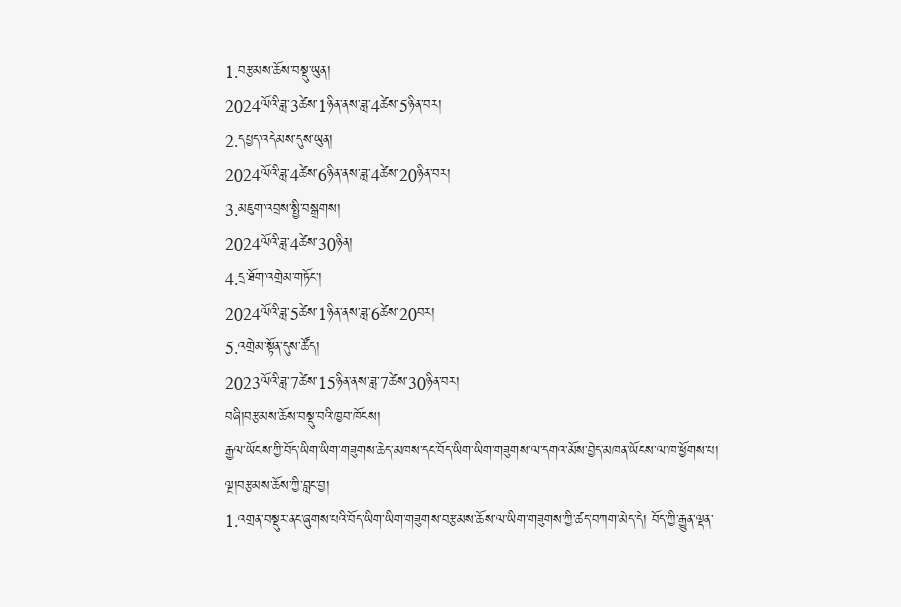1.བརྩམས་ཆོས་བསྡུ་ཡུན།
2024ལོའི་ཟླ་3ཚེས་1ཉིན་ནས་ཟླ་4ཚེས་5ཉིན་བར།
2.དཔྱད་འདེམས་དུས་ཡུན།
2024ལོའི་ཟླ་4ཚེས་6ཉིན་ནས་ཟླ་4ཚེས་20ཉིན་བར།
3.མཇུག་འབྲས་སྤྱི་བསྒྲགས།
2024ལོའི་ཟླ་4ཚེས་30ཉིན།
4.དྲ་ཐོག་འགྲེམ་གཏོང་།
2024ལོའི་ཟླ་5ཚེས་1ཉིན་ནས་ཟླ་6ཚེས་20བར།
5.འགྲེམ་སྟོན་དུས་ཚོད།
2023ལོའི་ཟླ་7ཚེས་15ཉིན་ནས་ཟླ་7ཚེས་30ཉིན་བར།
བཞི།བརྩམས་ཆོས་བསྡུ་བའི་ཁྱབ་ཁོངས།
རྒྱལ་ཡོངས་ཀྱི་བོད་ཡིག་ཡིག་གཟུགས་ཆེད་མཁས་དང་བོད་ཡིག་ཡིག་གཟུགས་ལ་དགའ་མོས་བྱེད་མཁན་ཡོངས་ལ་ཁ་ཕྱོགས་པ།
ལྔ།བརྩམས་ཆོས་ཀྱི་བླང་བྱ།
1.འགྲན་བསྡུར་ནང་ཞུགས་པའི་བོད་ཡིག་ཡིག་གཟུགས་བརྩམས་ཆོས་ལ་ཡིག་གཟུགས་ཀྱི་ཚད་བཀག་མེད་དེ། བོད་ཀྱི་རྒྱུན་ལྡན་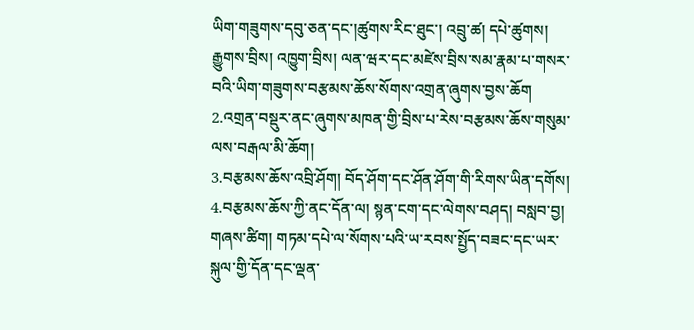ཡིག་གཟུགས་དབུ་ཅན་དང་།ཚུགས་རིང་ཐུང་། འབྲུ་ཚ། དཔེ་ཚུགས། རྒྱུགས་བྲིས། འཁྱུག་བྲིས། ལན་ཝར་དང་མཛེས་བྲིས་སམ་རྣམ་པ་གསར་བའི་ཡིག་གཟུགས་བརྩམས་ཆོས་སོགས་འགྲན་ཞུགས་བྱས་ཆོག
2.འགྲན་བསྡུར་ནང་ཞུགས་མཁན་གྱི་བྲིས་པ་རེས་བརྩམས་ཆོས་གསུམ་ལས་བརྒལ་མི་ཆོག།
3.བརྩམས་ཆོས་འབྲི་ཤོག། བོད་ཤོག་དང་ཤོན་ཤོག་གི་རིགས་ཡིན་དགོས།
4.བརྩམས་ཆོས་ཀྱི་ནང་དོན་ལ། སྙན་ངག་དང་ལེགས་བཤད། བསླབ་བྱ། གཞས་ཚིག། གཏམ་དཔེ་ལ་སོགས་པའི་ཡ་རབས་སྤྱོད་བཟང་དང་ཡར་སྐུལ་གྱི་དོན་དང་ལྡན་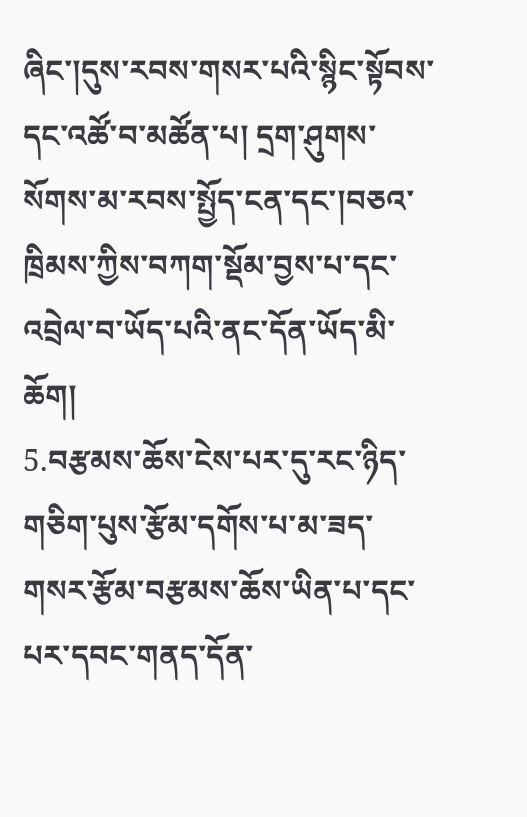ཞིང་།དུས་རབས་གསར་པའི་སྙིང་སྟོབས་དང་འཚོ་བ་མཚོན་པ། དྲག་ཤུགས་སོགས་མ་རབས་སྤྱོད་ངན་དང་།བཅའ་ཁྲིམས་ཀྱིས་བཀག་སྡོམ་བྱས་པ་དང་འབྲེལ་བ་ཡོད་པའི་ནང་དོན་ཡོད་མི་ཆོག།
5.བརྩམས་ཆོས་ངེས་པར་དུ་རང་ཉིད་གཅིག་པུས་རྩོམ་དགོས་པ་མ་ཟད་གསར་རྩོམ་བརྩམས་ཆོས་ཡིན་པ་དང་པར་དབང་གནད་དོན་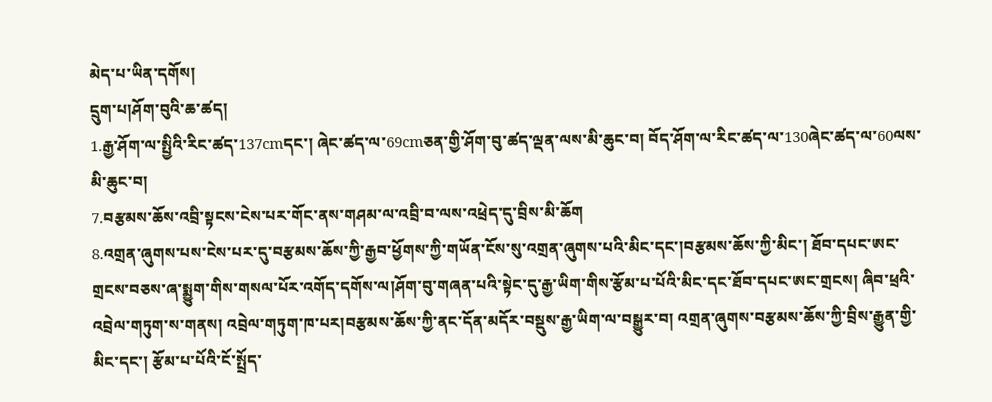མེད་པ་ཡིན་དགོས།
དྲུག་པ།ཤོག་བུའི་ཆ་ཚད།
1.རྒྱ་ཤོག་ལ་སྤྱིའི་རིང་ཚད་137cmདང་། ཞེང་ཚད་ལ་69cmཅན་གྱི་ཤོག་བུ་ཚད་ལྡན་ལས་མི་ཆུང་བ། བོད་ཤོག་ལ་རིང་ཚད་ལ་130ཞེང་ཚད་ལ་60ལས་མི་ཆུང་བ།
7.བརྩམས་ཆོས་འབྲི་སྟངས་ངེས་པར་གོང་ནས་གཤམ་ལ་འབྲི་བ་ལས་འཕྲེད་དུ་བྲིས་མི་ཆོག
8.འགྲན་ཞུགས་པས་ངེས་པར་དུ་བརྩམས་ཆོས་ཀྱི་རྒྱབ་ཕྱོགས་ཀྱི་གཡོན་ངོས་སུ་འགྲན་ཞུགས་པའི་མིང་དང་།བརྩམས་ཆོས་ཀྱི་མིང་། ཐོབ་དཔང་ཨང་གྲངས་བཅས་ཞ་སྨྱུག་གིས་གསལ་པོར་འགོད་དགོས་ལ།ཤོག་བུ་གཞན་པའི་སྟེང་དུ་རྒྱ་ཡིག་གིས་རྩོམ་པ་པོའི་མིང་དང་ཐོབ་དཔང་ཨང་གྲངས། ཞིབ་ཕྲའི་འབྲེལ་གཏུག་ས་གནས། འབྲེལ་གཏུག་ཁ་པར།བརྩམས་ཆོས་ཀྱི་ནང་དོན་མདོར་བསྡུས་རྒྱ་ཡིག་ལ་བསྒྱུར་བ། འགྲན་ཞུགས་བརྩམས་ཆོས་ཀྱི་བྲིས་རྒྱུན་གྱི་མིང་དང་། རྩོམ་པ་པོའི་ངོ་སྤྲོད་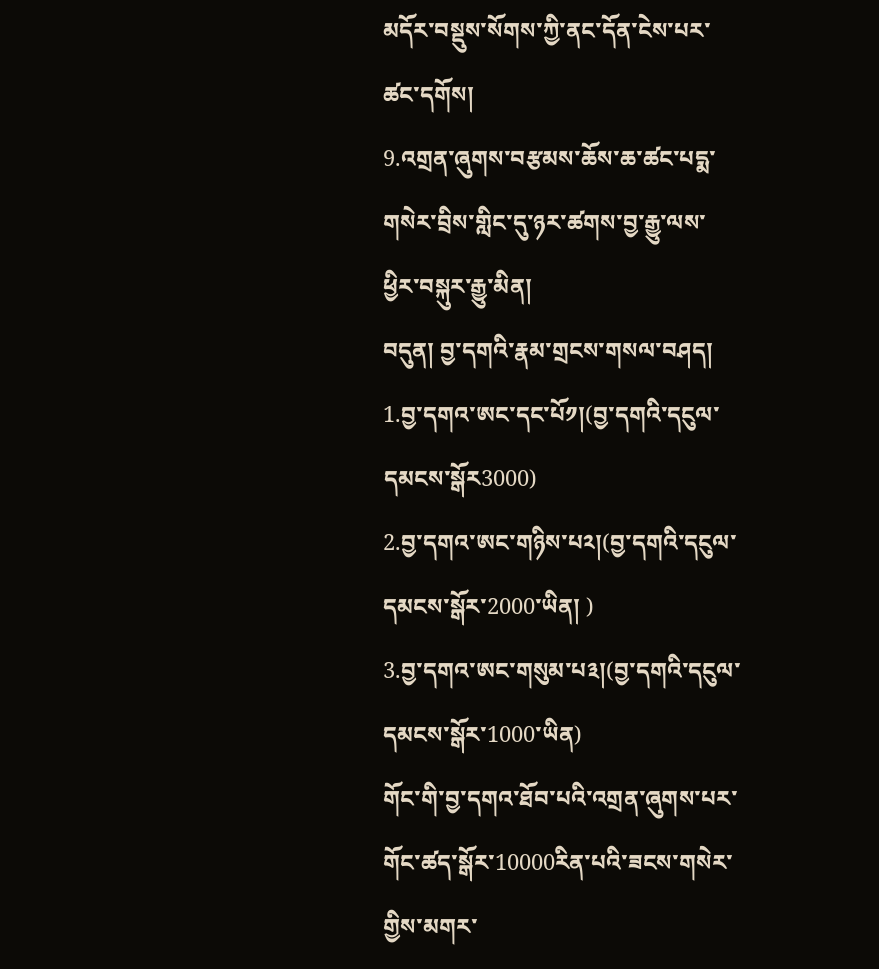མདོར་བསྡུས་སོགས་ཀྱི་ནང་དོན་ངེས་པར་ཚང་དགོས།
9.འགྲན་ཞུགས་བརྩམས་ཆོས་ཆ་ཚང་པདྨ་གསེར་བྲིས་གླིང་དུ་ཉར་ཚགས་བྱ་རྒྱུ་ལས་ཕྱིར་བསྐུར་རྒྱུ་མིན།
བདུན། བྱ་དགའི་རྣམ་གྲངས་གསལ་བཤད།
1.བྱ་དགའ་ཨང་དང་པོ༡།(བྱ་དགའི་དངུལ་དམངས་སྒོར3000)
2.བྱ་དགའ་ཨང་གཉིས་པ༢།(བྱ་དགའི་དངུལ་དམངས་སྒོར་2000་ཡིན། )
3.བྱ་དགའ་ཨང་གསུམ་པ༣།(བྱ་དགའི་དངུལ་དམངས་སྒོར་1000་ཡིན)
གོང་གི་བྱ་དགའ་ཐོབ་པའི་འགྲན་ཞུགས་པར་གོང་ཚད་སྒོར་10000རིན་པའི་ཟངས་གསེར་གྱིས་མགར་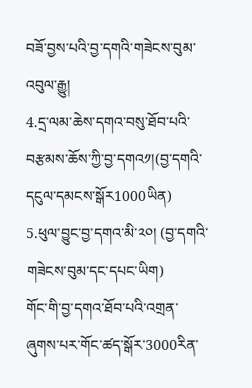བཟོ་བྱས་པའི་བྱ་དགའི་གཟེངས་བུམ་འབུལ་རྒྱུ།
4.དྲ་ལམ་ཆེས་དགའ་བསུ་ཐོབ་པའི་བརྩམས་ཆོས་ཀྱི་བྱ་དགའ༡།(བྱ་དགའི་དངུལ་དམངས་སྒོར1000ཡིན)
5.ཕུལ་བྱུང་བྱ་དགའ་མི་༢༠། (བྱ་དགའི་གཟེངས་བུམ་དང་དཔང་ཡིག)
གོང་གི་བྱ་དགའ་ཐོབ་པའི་འགྲན་ཞུགས་པར་གོང་ཚད་སྒོར་3000རིན་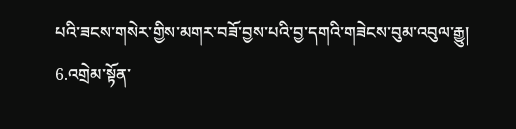པའི་ཟངས་གསེར་གྱིས་མགར་བཟོ་བྱས་པའི་བྱ་དགའི་གཟེངས་བུམ་འབུལ་རྒྱུ།
6.འགྲེམ་སྟོན་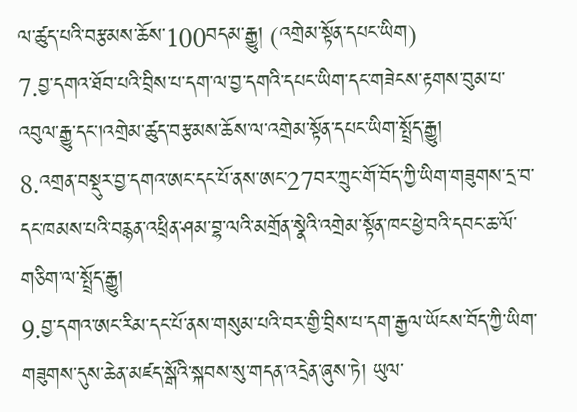ལ་ཚུད་པའི་བརྩམས་ཆོས་100བདམ་རྒྱུ། (འགྲེམ་སྟོན་དཔང་ཡིག)
7.བྱ་དགའ་ཐོབ་པའི་བྲིས་པ་དག་ལ་བྱ་དགའི་དཔང་ཡིག་དང་གཟེངས་རྟགས་བུམ་པ་འབུལ་རྒྱུ་དང་།འགྲེམ་ཚུད་བརྩམས་ཆོས་ལ་འགྲེམ་སྟོན་དཔང་ཡིག་སྤྲོད་རྒྱུ།
8.འགྲན་བསྡུར་བྱ་དགའ་ཨང་དང་པོ་ནས་ཨང་27བར་ཀྲུང་གོ་བོད་ཀྱི་ཡིག་གཟུགས་དྲ་བ་དང་ཁམས་པའི་བརྙན་འཕྲིན་ཤམ་བྷ་ལའི་མགྲོན་སྣེའི་འགྲེམ་སྟོན་ཁང་ཕྱེ་བའི་དབང་ཆ་ལོ་གཅིག་ལ་སྤྲོད་རྒྱུ།
9.བྱ་དགའ་ཨང་རིམ་དང་པོ་ནས་གསུམ་པའི་བར་གྱི་བྲིས་པ་དག་རྒྱལ་ཡོངས་བོད་ཀྱི་ཡིག་གཟུགས་དུས་ཆེན་མཛད་སྒོའི་སྐབས་སུ་གདན་འདྲེན་ཞུས་ཏེ། ཡུལ་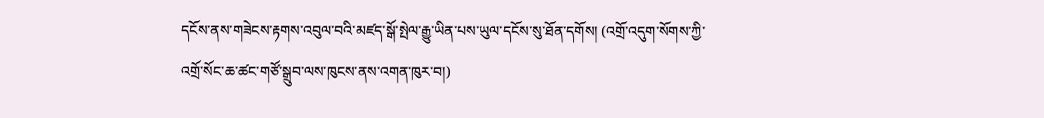དངོས་ནས་གཟེངས་རྟགས་འབུལ་བའི་མཛད་སྒོ་སྤེལ་རྒྱུ་ཡིན་པས་ཡུལ་དངོས་སུ་ཐོན་དགོས། (འགྲོ་འདུག་སོགས་ཀྱི་འགྲོ་སོང་ཆ་ཚང་གཙོ་སྒྲུབ་ལས་ཁུངས་ནས་འགན་ཁུར་བ།)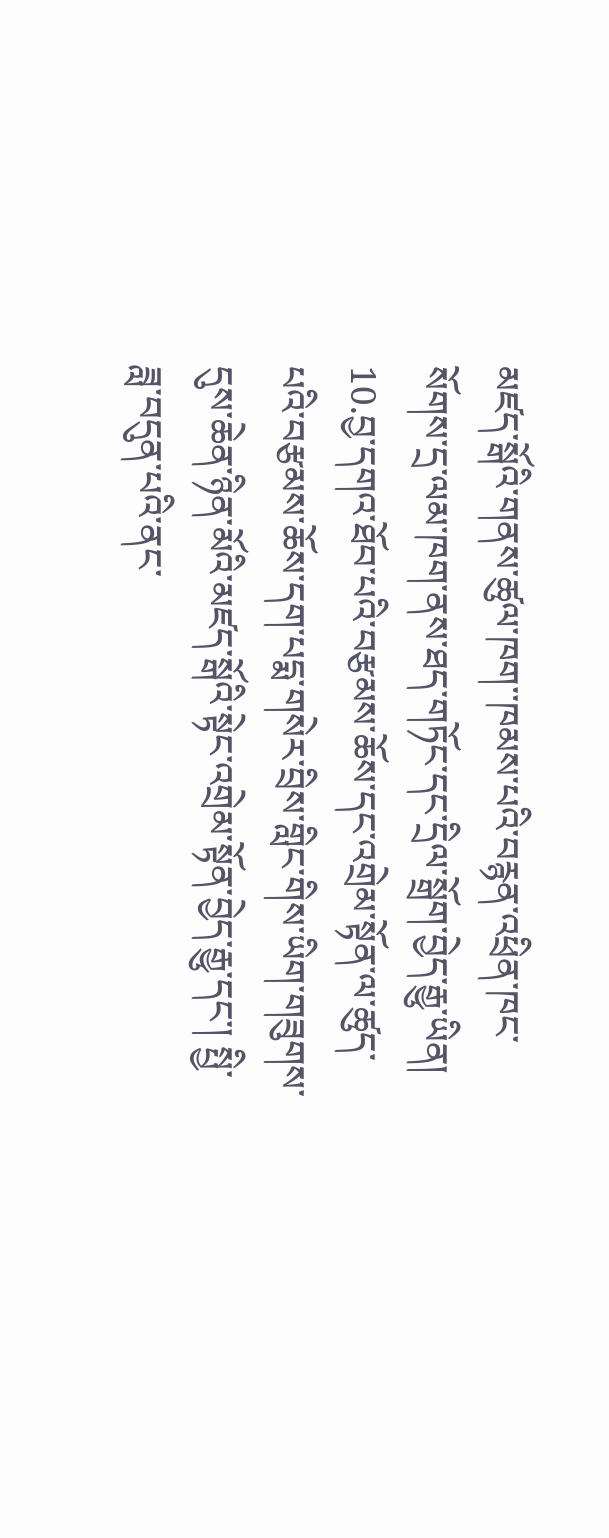མཛད་སྒོའི་གནས་ཚུལ་ཁག་་ཁམས་པའི་བརྙན་འཕྲིན་ཁང་སོགས་དྲ་ལམ་ཁག་ནས་ཐད་གཏོང་དང་དྲིལ་སྒྲོག་བྱེད་རྒྱུ་ཡིན།
10.བྱ་དགའ་ཐོབ་པའི་བརྩམས་ཆོས་དང་འགྲེམ་སྟོན་ལ་ཚུད་པའི་བརྩམས་ཆོས་དག་པདྨ་གསེར་བྲིས་གླིང་གིས་ཡིག་གཟུགས་དུས་ཆེན་ཉིན་མོའི་མཛད་སྒོའི་སྟེང་འགྲེམ་སྟོན་བྱེད་རྒྱུ་དང་། སྤྱི་ཟླ་བདུན་པའི་ནང་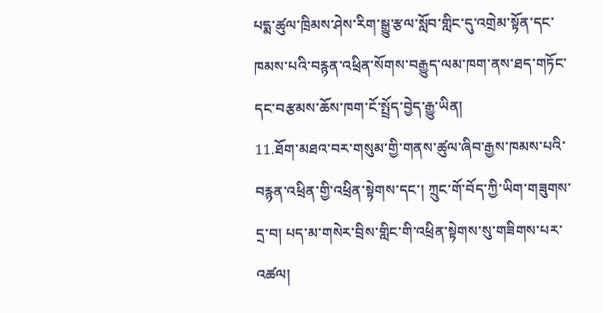པདྨ་ཚུལ་ཁྲིམས་ཤེས་རིག་སྒྱུ་རྩལ་སློབ་གླིང་དུ་འགྲེམ་སྟོན་དང་ཁམས་པའི་བརྙན་འཕྲིན་སོགས་བརྒྱུད་ལམ་ཁག་ནས་ཐད་གཏོང་དང་བརྩམས་ཆོས་ཁག་ངོ་སྤྲོད་བྱེད་རྒྱུ་ཡིན།
11.ཐོག་མཐའ་བར་གསུམ་གྱི་གནས་ཚུལ་ཞིབ་རྒྱས་ཁམས་པའི་བརྙན་འཕྲིན་གྱི་འཕྲིན་སྟེགས་དང་། ཀྲུང་གོ་བོད་ཀྱི་ཡིག་གཟུགས་དྲ་བ། པད་མ་གསེར་བྲིས་གླིང་གི་འཕྲིན་སྟེགས་སུ་གཟིགས་པར་འཚལ།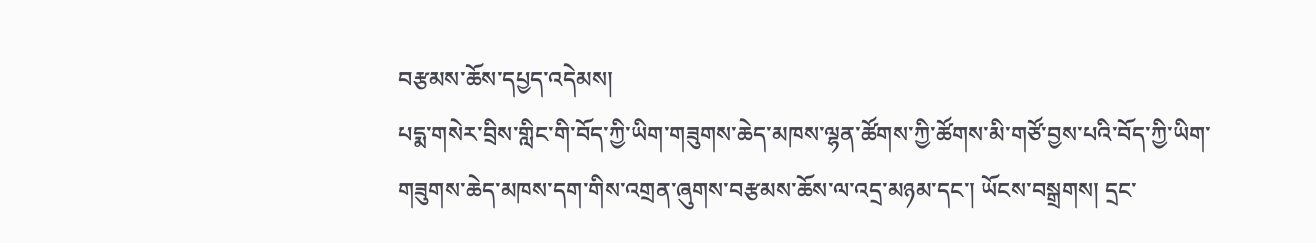བརྩམས་ཆོས་དཔྱད་འདེམས།
པདྨ་གསེར་བྲིས་གླིང་གི་བོད་ཀྱི་ཡིག་གཟུགས་ཆེད་མཁས་ལྷན་ཚོགས་ཀྱི་ཚོགས་མི་གཙོ་བྱས་པའི་བོད་ཀྱི་ཡིག་གཟུགས་ཆེད་མཁས་དག་གིས་འགྲན་ཞུགས་བརྩམས་ཆོས་ལ་འདྲ་མཉམ་དང་། ཡོངས་བསྒྲགས། དྲང་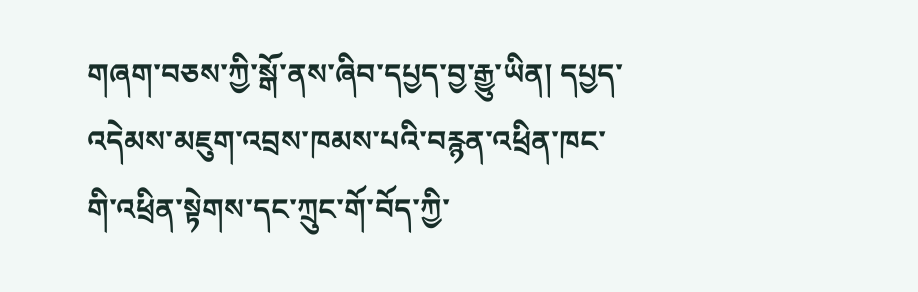གཞག་བཅས་ཀྱི་སྒོ་ནས་ཞིབ་དཔྱད་བྱ་རྒྱུ་ཡིན། དཔྱད་འདེམས་མཇུག་འབྲས་ཁམས་པའི་བརྙན་འཕྲིན་ཁང་གི་འཕྲིན་སྟེགས་དང་ཀྲུང་གོ་བོད་ཀྱི་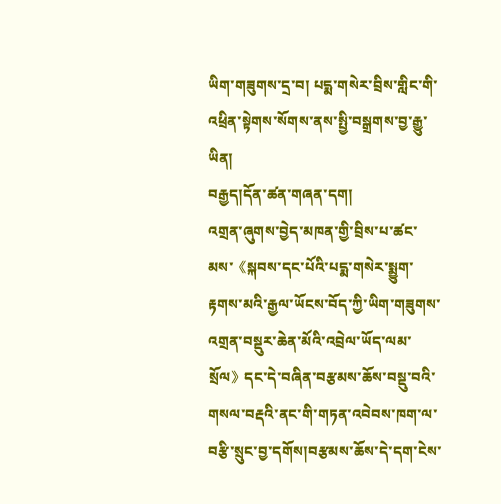ཡིག་གཟུགས་དྲ་བ། པདྨ་གསེར་བྲིས་གླིང་གི་འཕྲིན་སྟེགས་སོགས་ནས་སྤྱི་བསྒྲགས་བྱ་རྒྱུ་ཡིན།
བརྒྱད།དོན་ཚན་གཞན་དག།
འགྲན་ཞུགས་བྱེད་མཁན་གྱི་བྲིས་པ་ཚང་མས་《སྐབས་དང་པོའི་པདྨ་གསེར་སྨྱུག་རྟགས་མའི་རྒྱལ་ཡོངས་བོད་ཀྱི་ཡིག་གཟུགས་འགྲན་བསྡུར་ཆེན་མོའི་འབྲེལ་ཡོད་ལམ་སྲོལ》དང་དེ་བཞིན་བརྩམས་ཆོས་བསྡུ་བའི་གསལ་བརྡའི་ནང་གི་གཏན་འབེབས་ཁག་ལ་བརྩི་སྲུང་བྱ་དགོས།བརྩམས་ཆོས་དེ་དག་ངེས་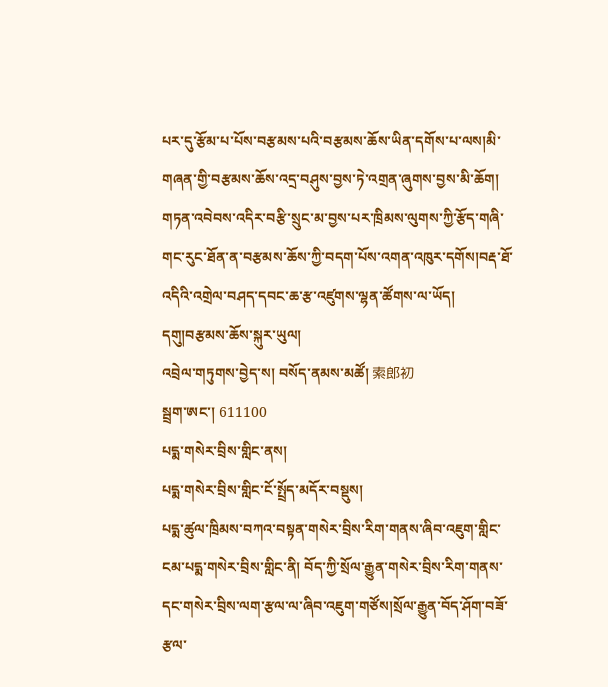པར་དུ་རྩོམ་པ་པོས་བརྩམས་པའི་བརྩམས་ཆོས་ཡིན་དགོས་པ་ལས།མི་གཞན་གྱི་བརྩམས་ཆོས་འདྲ་བཤུས་བྱས་ཏེ་འགྲན་ཞུགས་བྱས་མི་ཆོག། གཏན་འབེབས་འདིར་བརྩི་སྲུང་མ་བྱས་པར་ཁྲིམས་ལུགས་ཀྱི་རྩོད་གཞི་གང་རུང་ཐོན་ན་བརྩམས་ཆོས་ཀྱི་བདག་པོས་འགན་འཁུར་དགོས།བརྡ་ཐོ་འདིའི་འགྲེལ་བཤད་དབང་ཆ་རྩ་འཛུགས་ལྷན་ཚོགས་ལ་ཡོད།
དགུ།བརྩམས་ཆོས་སྐུར་ཡུལ།
འབྲེལ་གཏུགས་བྱེད་ས། བསོད་ནམས་མཚོ། 索郎初
སྦྲག་ཨང་། 611100
པདྨ་གསེར་བྲིས་གླིང་ནས།
པདྨ་གསེར་བྲིས་གླིང་ངོ་སྤྲོད་མདོར་བསྡུས།
པདྨ་ཚུལ་ཁྲིམས་བཀའ་བསྟན་གསེར་བྲིས་རིག་གནས་ཞིབ་འཇུག་གླིང་ངམ་པདྨ་གསེར་བྲིས་གླིང་ནི། བོད་ཀྱི་སྲོལ་རྒྱུན་གསེར་བྲིས་རིག་གནས་དང་གསེར་བྲིས་ལག་རྩལ་ལ་ཞིབ་འཇུག་གཙོས།སྲོལ་རྒྱུན་བོད་ཤོག་བཟོ་རྩལ་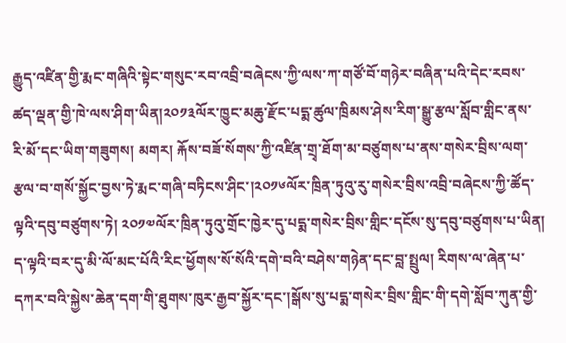རྒྱུད་འཛིན་གྱི་རྨང་གཞིའི་སྟེང་གསུང་རབ་འབྲི་བཞེངས་ཀྱི་ལས་ཀ་གཙོ་བོ་གཉེར་བཞིན་པའི་དེང་རབས་ཚད་ལྡན་གྱི་ཁེ་ལས་ཤིག་ཡིན།༢༠༡༣ལོར་ཁྱུང་མཆུ་རྫོང་པདྨ་ཚུལ་ཁྲིམས་ཤེས་རིག་སྒྱུ་རྩལ་སློབ་གླིང་ནས་རི་མོ་དང་ཡིག་གཟུགས། མགར། རྐོས་བཟོ་སོགས་ཀྱི་འཛིན་གྲྭ་ཐོག་མ་བཙུགས་པ་ནས་གསེར་བྲིས་ལག་རྩལ་བ་གསོ་སྐྱོང་བྱས་ཏེ་རྨང་གཞི་བཏིངས་ཤིང་།༢༠༡༦ལོར་ཁྲིན་ཏུའུ་རུ་གསེར་བྲིས་འབྲི་བཞེངས་ཀྱི་ཚོད་ལྟའི་དབུ་བཙུགས་ཏེ། ༢༠༡༧ལོར་ཁྲིན་ཏུའུ་གྲོང་ཁྱེར་དུ་པདྨ་གསེར་བྲིས་གླིང་དངོས་སུ་དབུ་བཙུགས་པ་ཡིན། ད་ལྟའི་བར་དུ་མི་ལོ་མང་པོའི་རིང་ཕྱོགས་སོ་སོའི་དགེ་བའི་བཤེས་གཉེན་དང་བླ་སྤྲུལ། རིགས་ལ་ཞེན་པ་དཀར་བའི་སྐྱེས་ཆེན་དག་གི་ཐུགས་ཁུར་རྒྱབ་སྐྱོར་དང་།སྒོས་སུ་པདྨ་གསེར་བྲིས་གླིང་གི་དགེ་སློབ་ཀུན་གྱི་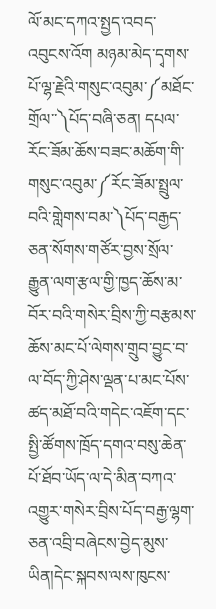ལོ་མང་དཀའ་སྤྱད་འབད་འབུངས་འོག མཉམ་མེད་དྭགས་པོ་ལྷ་རྗེའི་གསུང་འབུམ་༼མཐོང་གྲོལ་་༽པོད་བཞི་ཅན། དཔལ་རོང་ཟོམ་ཆོས་བཟང་མཆོག་གི་གསུང་འབུམ་༼རོང་ཟོམ་སྤྲུལ་བའི་གླེགས་བམ་༽པོད་བརྒྱད་ཅན་སོགས་གཙོར་བྱས་སྲོལ་རྒྱུན་ལག་རྩལ་གྱི་ཁྱད་ཆོས་མ་བོར་བའི་གསེར་བྲིས་ཀྱི་བརྩམས་ཆོས་མང་པོ་ལེགས་གྲུབ་བྱུང་བ་ལ་བོད་ཀྱི་ཤེས་ལྡན་པ་མང་པོས་ཚད་མཐོ་བའི་གདེང་འཇོག་དང་སྤྱི་ཚོགས་ཁྲོད་དགའ་བསུ་ཆེན་པོ་ཐོབ་ཡོད་ལ་དེ་མིན་བཀའ་འགྱུར་གསེར་བྲིས་པོད་བརྒྱ་ལྷག་ཅན་འབྲི་བཞེངས་བྱེད་མུས་ཡིན།དེང་སྐབས་ལས་ཁུངས་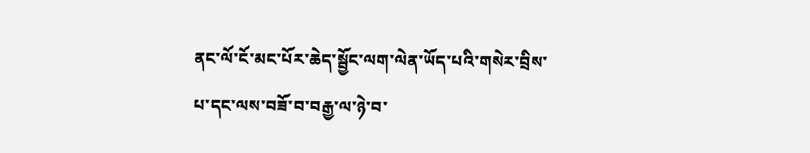ནང་ལོ་ངོ་མང་པོར་ཆེད་སྦྱོང་ལག་ལེན་ཡོད་པའི་གསེར་བྲིས་པ་དང་ལས་བཟོ་བ་བརྒྱ་ལ་ཉེ་བ་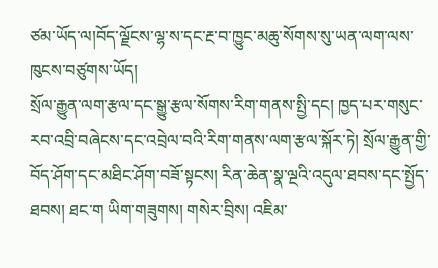ཙམ་ཡོད་ལ།བོད་ལྗོངས་ལྷ་ས་དང་རྔ་བ་ཁྱུང་མཆུ་སོགས་སུ་ཡན་ལག་ལས་ཁུངས་བཙུགས་ཡོད།
སྲོལ་རྒྱུན་ལག་རྩལ་དང་སྒྱུ་རྩལ་སོགས་རིག་གནས་སྤྱི་དང། ཁྱད་པར་གསུང་རབ་འབྲི་བཞེངས་དང་འབྲེལ་བའི་རིག་གནས་ལག་རྩལ་སྐོར་ཏེ། སྲོལ་རྒྱུན་གྱི་བོད་ཤོག་དང་མཐིང་ཤོག་བཟོ་སྟངས། རིན་ཆེན་སྣ་ལྔའི་འདུལ་ཐབས་དང་སྤྱོད་ཐབས། ཐང་ག ཡིག་གཟུགས། གསེར་བྲིས། འཇིམ་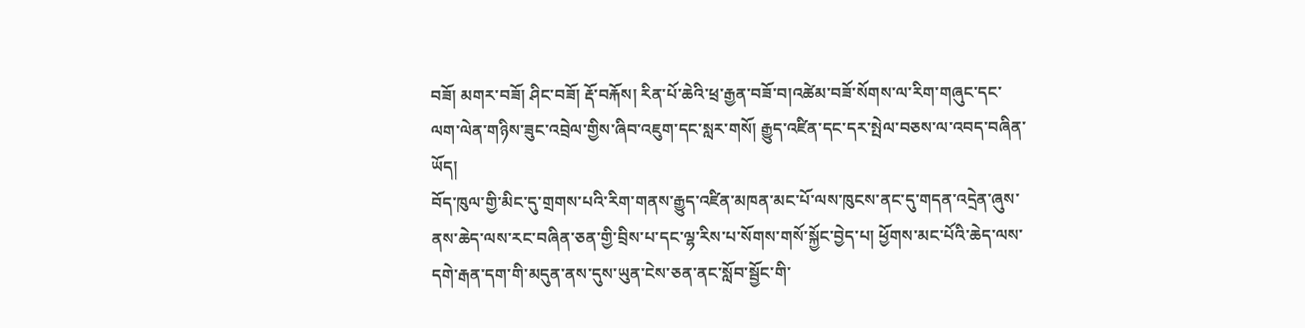བཟོ། མགར་བཟོ། ཤིང་བཟོ། རྡོ་བརྐོས། རིན་པོ་ཆེའི་ཕྲ་རྒྱན་བཟོ་བ།འཚེམ་བཟོ་སོགས་ལ་རིག་གཞུང་དང་ལག་ལེན་གཉིས་ཟུང་འབྲེལ་གྱིས་ཞིབ་འཇུག་དང་སླར་གསོ། རྒྱུད་འཛིན་དང་དར་སྤེལ་བཅས་ལ་འབད་བཞིན་ཡོད།
བོད་ཁུལ་གྱི་མིང་དུ་གྲགས་པའི་རིག་གནས་རྒྱུད་འཛིན་མཁན་མང་པོ་ལས་ཁུངས་ནང་དུ་གདན་འདྲེན་ཞུས་ནས་ཆེད་ལས་རང་བཞིན་ཅན་གྱི་བྲིས་པ་དང་ལྷ་རིས་པ་སོགས་གསོ་སྐྱོང་བྱེད་པ། ཕྱོགས་མང་པོའི་ཆེད་ལས་དགེ་རྒན་དག་གི་མདུན་ནས་དུས་ཡུན་ངེས་ཅན་ནང་སློབ་སྦྱོང་གི་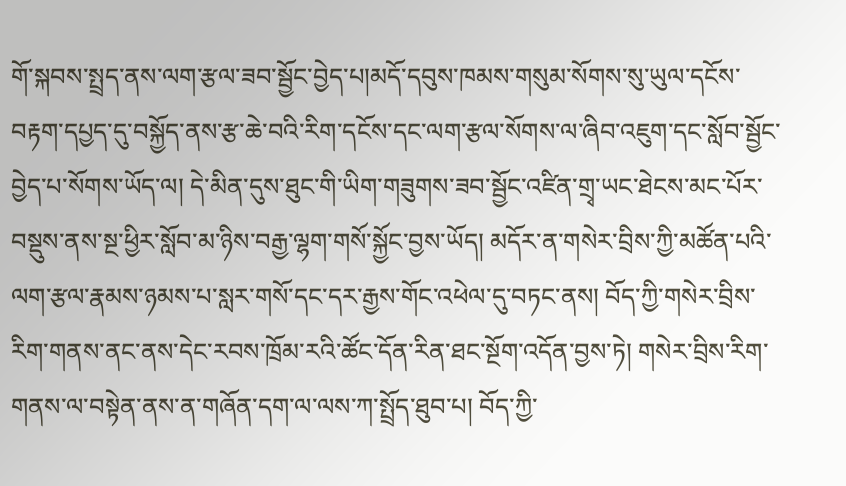གོ་སྐབས་སྤྲད་ནས་ལག་རྩལ་ཟབ་སྦྱོང་བྱེད་པ།མདོ་དབུས་ཁམས་གསུམ་སོགས་སུ་ཡུལ་དངོས་བརྟག་དཔྱད་དུ་བསྐྱོད་ནས་རྩ་ཆེ་བའི་རིག་དངོས་དང་ལག་རྩལ་སོགས་ལ་ཞིབ་འཇུག་དང་སློབ་སྦྱོང་བྱེད་པ་སོགས་ཡོད་ལ། དེ་མིན་དུས་ཐུང་གི་ཡིག་གཟུགས་ཟབ་སྦྱོང་འཛིན་གྲྭ་ཡང་ཐེངས་མང་པོར་བསྡུས་ནས་སྔ་ཕྱིར་སློབ་མ་ཉིས་བརྒྱ་ལྷག་གསོ་སྐྱོང་བྱས་ཡོད། མདོར་ན་གསེར་བྲིས་ཀྱི་མཚོན་པའི་ལག་རྩལ་རྣམས་ཉམས་པ་སླར་གསོ་དང་དར་རྒྱས་གོང་འཕེལ་དུ་བཏང་ནས། བོད་ཀྱི་གསེར་བྲིས་རིག་གནས་ནང་ནས་དེང་རབས་ཁྲོམ་རའི་ཚོང་དོན་རིན་ཐང་སྔོག་འདོན་བྱས་ཏེ། གསེར་བྲིས་རིག་གནས་ལ་བསྟེན་ནས་ན་གཞོན་དག་ལ་ལས་ཀ་སྤྲོད་ཐུབ་པ། བོད་ཀྱི་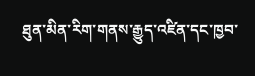ཐུན་མིན་རིག་གནས་རྒྱུད་འཛིན་དང་ཁྱབ་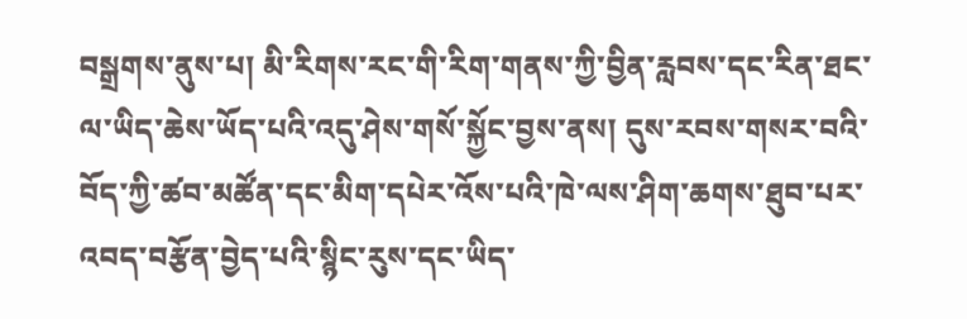བསྒྲགས་ནུས་པ། མི་རིགས་རང་གི་རིག་གནས་ཀྱི་བྱིན་རླབས་དང་རིན་ཐང་ལ་ཡིད་ཆེས་ཡོད་པའི་འདུ་ཤེས་གསོ་སྐྱོང་བྱས་ནས། དུས་རབས་གསར་བའི་བོད་ཀྱི་ཚབ་མཚོན་དང་མིག་དཔེར་འོས་པའི་ཁེ་ལས་ཤིག་ཆགས་ཐུབ་པར་འབད་བརྩོན་བྱེད་པའི་སྙིང་རུས་དང་ཡིད་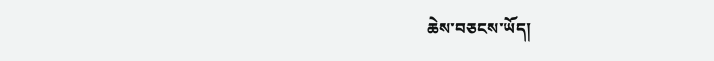ཆེས་བཅངས་ཡོད།